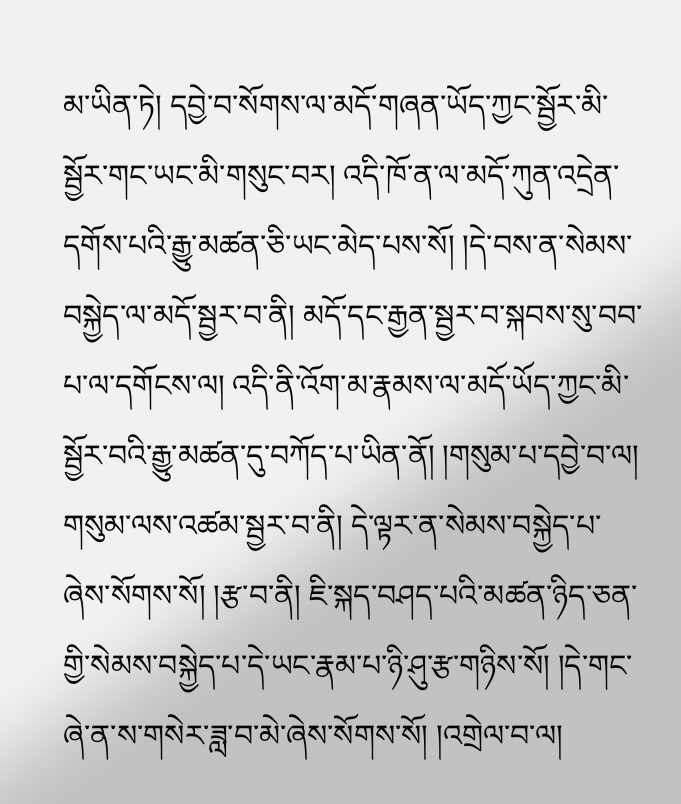མ་ཡིན་ཏེ། དབྱེ་བ་སོགས་ལ་མདོ་གཞན་ཡོད་ཀྱང་སྦྱོར་མི་སྦྱོར་གང་ཡང་མི་གསུང་བར། འདི་ཁོ་ན་ལ་མདོ་ཀུན་འདྲེན་དགོས་པའི་རྒྱུ་མཚན་ཅི་ཡང་མེད་པས་སོ། །དེ་བས་ན་སེམས་བསྐྱེད་ལ་མདོ་སྦྱར་བ་ནི། མདོ་དང་རྒྱན་སྦྱར་བ་སྐབས་སུ་བབ་པ་ལ་དགོངས་ལ། འདི་ནི་འོག་མ་རྣམས་ལ་མདོ་ཡོད་ཀྱང་མི་སྦྱོར་བའི་རྒྱུ་མཚན་དུ་བཀོད་པ་ཡིན་ནོ། །གསུམ་པ་དབྱེ་བ་ལ། གསུམ་ལས་འཚམ་སྦྱར་བ་ནི། དེ་ལྟར་ན་སེམས་བསྐྱེད་པ་ཞེས་སོགས་སོ། །རྩ་བ་ནི། ཇི་སྐད་བཤད་པའི་མཚན་ཉིད་ཅན་གྱི་སེམས་བསྐྱེད་པ་དེ་ཡང་རྣམ་པ་ཉི་ཤུ་རྩ་གཉིས་སོ། །དེ་གང་ཞེ་ན་ས་གསེར་ཟླ་བ་མེ་ཞེས་སོགས་སོ། །འགྲེལ་བ་ལ།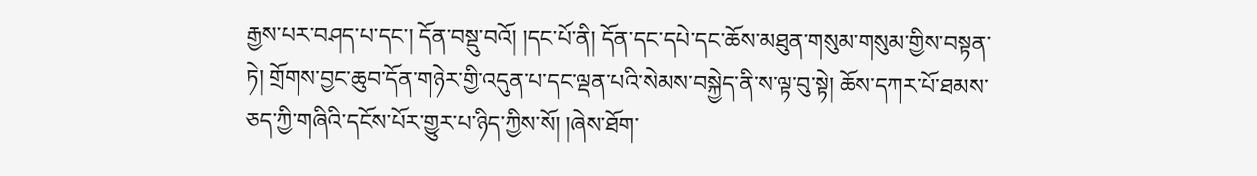རྒྱས་པར་བཤད་པ་དང་། དོན་བསྡུ་བའོ། །དང་པོ་ནི། དོན་དང་དཔེ་དང་ཆོས་མཐུན་གསུམ་གསུམ་གྱིས་བསྟན་ཏེ། གྲོགས་བྱང་ཆུབ་དོན་གཉེར་གྱི་འདུན་པ་དང་ལྡན་པའི་སེམས་བསྐྱེད་ནི་ས་ལྟ་བུ་སྟེ། ཆོས་དཀར་པོ་ཐམས་ཅད་ཀྱི་གཞིའི་དངོས་པོར་གྱུར་པ་ཉིད་ཀྱིས་སོ། །ཞེས་ཐོག་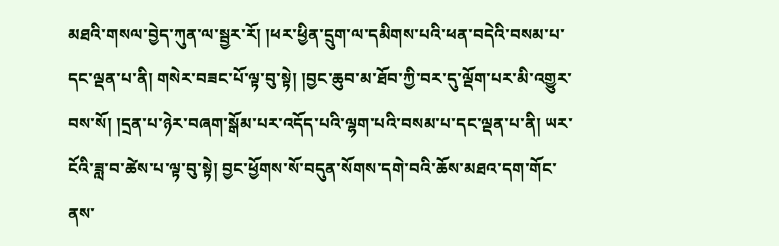མཐའི་གསལ་བྱེད་ཀུན་ལ་སྦྱར་རོ། །ཕར་ཕྱིན་དྲུག་ལ་དམིགས་པའི་ཕན་བདེའི་བསམ་པ་དང་ལྡན་པ་ནི། གསེར་བཟང་པོ་ལྟ་བུ་སྟེ། །བྱང་ཆུབ་མ་ཐོབ་ཀྱི་བར་དུ་ལྡོག་པར་མི་འགྱུར་བས་སོ། །དྲན་པ་ཉེར་བཞག་སྒོམ་པར་འདོད་པའི་ལྷག་པའི་བསམ་པ་དང་ལྡན་པ་ནི། ཡར་ངོའི་ཟླ་བ་ཚེས་པ་ལྟ་བུ་སྟེ། བྱང་ཕྱོགས་སོ་བདུན་སོགས་དགེ་བའི་ཆོས་མཐའ་དག་གོང་ནས་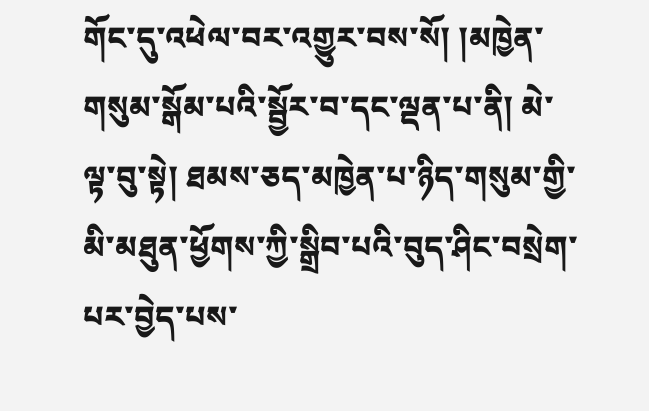གོང་དུ་འཕེལ་བར་འགྱུར་བས་སོ། །མཁྱེན་གསུམ་སྒོམ་པའི་སྦྱོར་བ་དང་ལྡན་པ་ནི། མེ་ལྟ་བུ་སྟེ། ཐམས་ཅད་མཁྱེན་པ་ཉིད་གསུམ་གྱི་མི་མཐུན་ཕྱོགས་ཀྱི་སྒྲིབ་པའི་བུད་ཤིང་བསྲེག་པར་བྱེད་པས་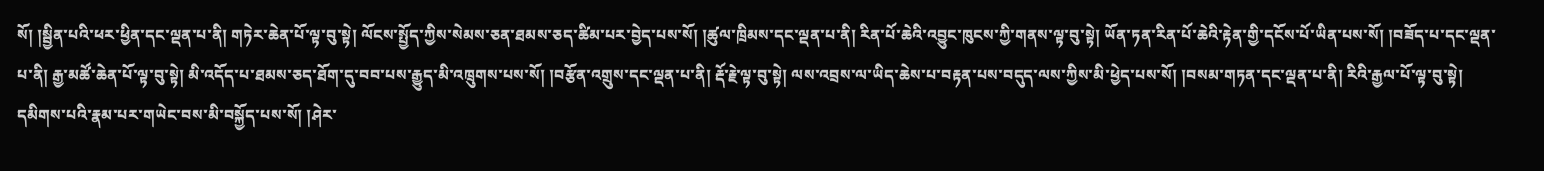སོ། །སྦྱིན་པའི་ཕར་ཕྱིན་དང་ལྡན་པ་ནི། གཏེར་ཆེན་པོ་ལྟ་བུ་སྟེ། ལོངས་སྤྱོད་ཀྱིས་སེམས་ཅན་ཐམས་ཅད་ཚིམ་པར་བྱེད་པས་སོ། །ཚུལ་ཁྲིམས་དང་ལྡན་པ་ནི། རིན་པོ་ཆེའི་འབྱུང་ཁུངས་ཀྱི་གནས་ལྟ་བུ་སྟེ། ཡོན་ཏན་རིན་པོ་ཆེའི་རྟེན་གྱི་དངོས་པོ་ཡིན་པས་སོ། །བཟོད་པ་དང་ལྡན་པ་ནི། རྒྱ་མཚོ་ཆེན་པོ་ལྟ་བུ་སྟེ། མི་འདོད་པ་ཐམས་ཅད་ཐོག་དུ་བབ་པས་རྒྱུད་མི་འཁྲུགས་པས་སོ། །བརྩོན་འགྲུས་དང་ལྡན་པ་ནི། རྡོ་རྗེ་ལྟ་བུ་སྟེ། ལས་འབྲས་ལ་ཡིད་ཆེས་པ་བརྟན་པས་བདུད་ལས་ཀྱིས་མི་ཕྱེད་པས་སོ། །བསམ་གཏན་དང་ལྡན་པ་ནི། རིའི་རྒྱལ་པོ་ལྟ་བུ་སྟེ། དམིགས་པའི་རྣམ་པར་གཡེང་བས་མི་བསྐྱོད་པས་སོ། །ཤེར་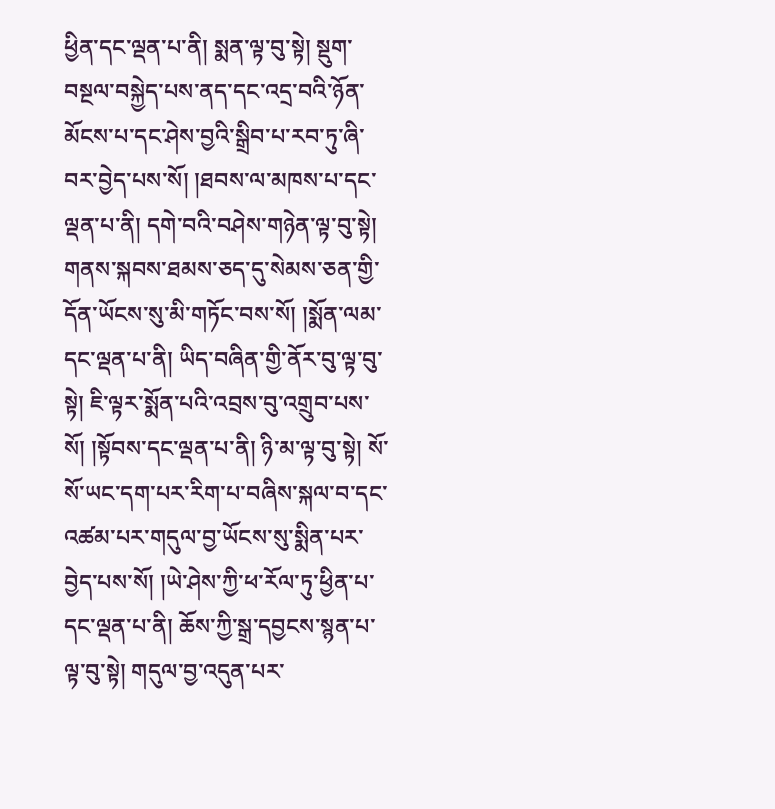ཕྱིན་དང་ལྡན་པ་ནི། སྨན་ལྟ་བུ་སྟེ། སྡུག་བསྔལ་བསྐྱེད་པས་ནད་དང་འདྲ་བའི་ཉོན་མོངས་པ་དང་ཤེས་བྱའི་སྒྲིབ་པ་རབ་ཏུ་ཞི་བར་བྱེད་པས་སོ། །ཐབས་ལ་མཁས་པ་དང་ལྡན་པ་ནི། དགེ་བའི་བཤེས་གཉེན་ལྟ་བུ་སྟེ། གནས་སྐབས་ཐམས་ཅད་དུ་སེམས་ཅན་གྱི་དོན་ཡོངས་སུ་མི་གཏོང་བས་སོ། །སྨོན་ལམ་དང་ལྡན་པ་ནི། ཡིད་བཞིན་གྱི་ནོར་བུ་ལྟ་བུ་སྟེ། ཇི་ལྟར་སྨོན་པའི་འབྲས་བུ་འགྲུབ་པས་སོ། །སྟོབས་དང་ལྡན་པ་ནི། ཉི་མ་ལྟ་བུ་སྟེ། སོ་སོ་ཡང་དག་པར་རིག་པ་བཞིས་སྐལ་བ་དང་འཚམ་པར་གདུལ་བྱ་ཡོངས་སུ་སྨིན་པར་བྱེད་པས་སོ། །ཡེ་ཤེས་ཀྱི་ཕ་རོལ་ཏུ་ཕྱིན་པ་དང་ལྡན་པ་ནི། ཆོས་ཀྱི་སྒྲ་དབྱངས་སྙན་པ་ལྟ་བུ་སྟེ། གདུལ་བྱ་འདུན་པར་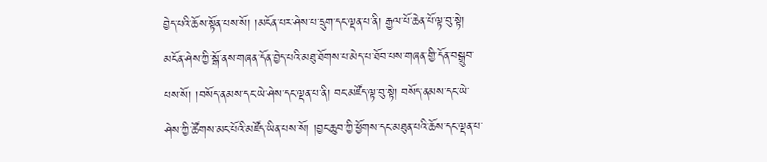བྱེད་པའི་ཆོས་སྟོན་པས་སོ། །མངོན་པར་ཤེས་པ་དྲུག་དང་ལྡན་པ་ནི། རྒྱལ་པོ་ཆེན་པོ་ལྟ་བུ་སྟེ། མངོན་ཤེས་ཀྱི་སྒོ་ནས་གཞན་དོན་བྱེད་པའི་མཐུ་ཐོགས་པ་མེད་པ་ཐོབ་པས་གཞན་གྱི་དོན་བསྒྲུབ་པས་སོ། །བསོད་ནམས་དང་ཡེ་ཤེས་དང་ལྡན་པ་ནི། བང་མཛོད་ལྟ་བུ་སྟེ། བསོད་ནམས་དང་ཡེ་ཤེས་ཀྱི་ཚོགས་མང་པོའི་མཛོད་ཡིན་པས་སོ། །བྱང་ཆུབ་ཀྱི་ཕྱོགས་དང་མཐུན་པའི་ཆོས་དང་ལྡན་པ་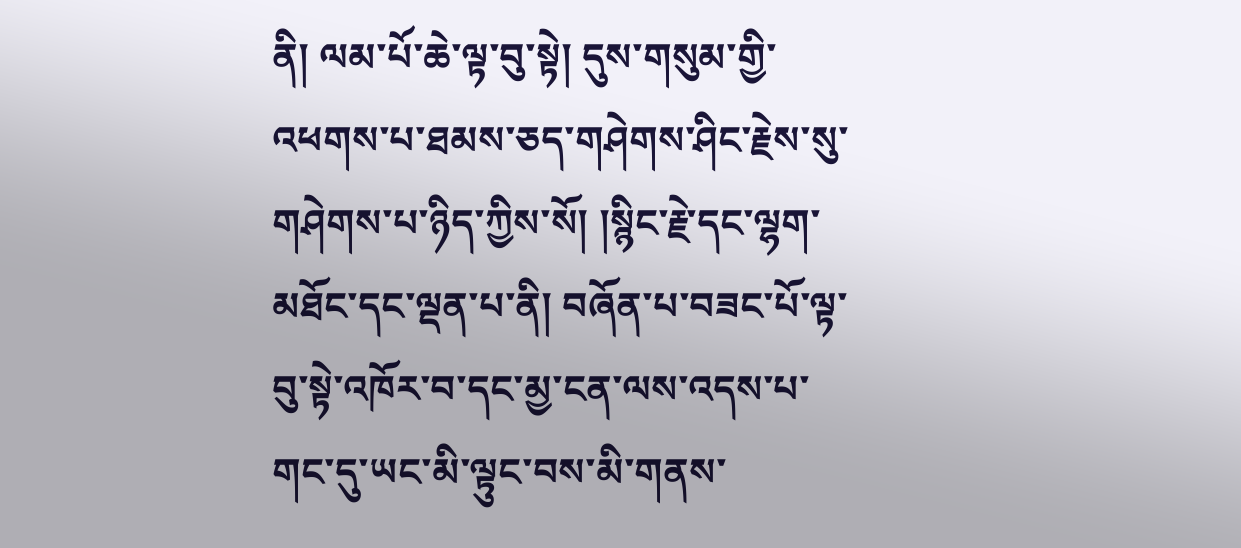ནི། ལམ་པོ་ཆེ་ལྟ་བུ་སྟེ། དུས་གསུམ་གྱི་འཕགས་པ་ཐམས་ཅད་གཤེགས་ཤིང་རྗེས་སུ་གཤེགས་པ་ཉིད་ཀྱིས་སོ། །སྙིང་རྗེ་དང་ལྷག་མཐོང་དང་ལྡན་པ་ནི། བཞོན་པ་བཟང་པོ་ལྟ་བུ་སྟེ་འཁོར་བ་དང་མྱ་ངན་ལས་འདས་པ་གང་དུ་ཡང་མི་ལྟུང་བས་མི་གནས་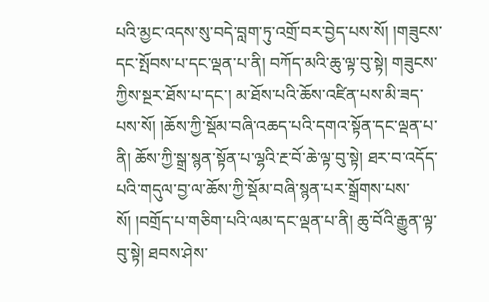པའི་མྱང་འདས་སུ་བདེ་བླག་ཏུ་འགྲོ་བར་བྱེད་པས་སོ། །གཟུངས་དང་སྤོབས་པ་དང་ལྡན་པ་ནི། བཀོད་མའི་ཆུ་ལྟ་བུ་སྟེ། གཟུངས་ཀྱིས་སྔར་ཐོས་པ་དང་། མ་ཐོས་པའི་ཆོས་འཛིན་པས་མི་ཟད་པས་སོ། །ཆོས་ཀྱི་སྡོམ་བཞི་འཆད་པའི་དགའ་སྟོན་དང་ལྡན་པ་ནི། ཆོས་ཀྱི་སྒྲ་སྙན་སྟོན་པ་ལྷའི་རྔ་བོ་ཆེ་ལྟ་བུ་སྟེ། ཐར་བ་འདོད་པའི་གདུལ་བྱ་ལ་ཆོས་ཀྱི་སྡོམ་བཞི་སྙན་པར་སྒྲོགས་པས་སོ། །བགྲོད་པ་གཅིག་པའི་ལམ་དང་ལྡན་པ་ནི། ཆུ་བོའི་རྒྱུན་ལྟ་བུ་སྟེ། ཐབས་ཤེས་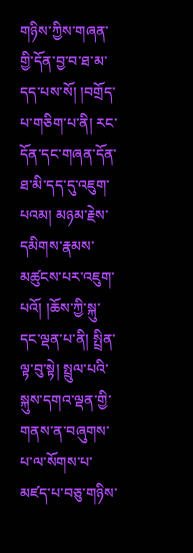གཉིས་ཀྱིས་གཞན་གྱི་དོན་བྱ་བ་ཐ་མ་དད་པས་སོ། །བགྲོད་པ་གཅིག་པ་ནི། རང་དོན་དང་གཞན་དོན་ཐ་མི་དད་དུ་འཇུག་པའམ། མཉམ་རྗེས་དམིགས་རྣམས་མཚུངས་པར་འཇུག་པའོ། །ཆོས་ཀྱི་སྐུ་དང་ལྡན་པ་ནི། སྤྲིན་ལྟ་བུ་སྟེ། སྤྲུལ་པའི་སྐུས་དགའ་ལྡན་གྱི་གནས་ན་བཞུགས་པ་ལ་སོགས་པ་མཛད་པ་བཅུ་གཉིས་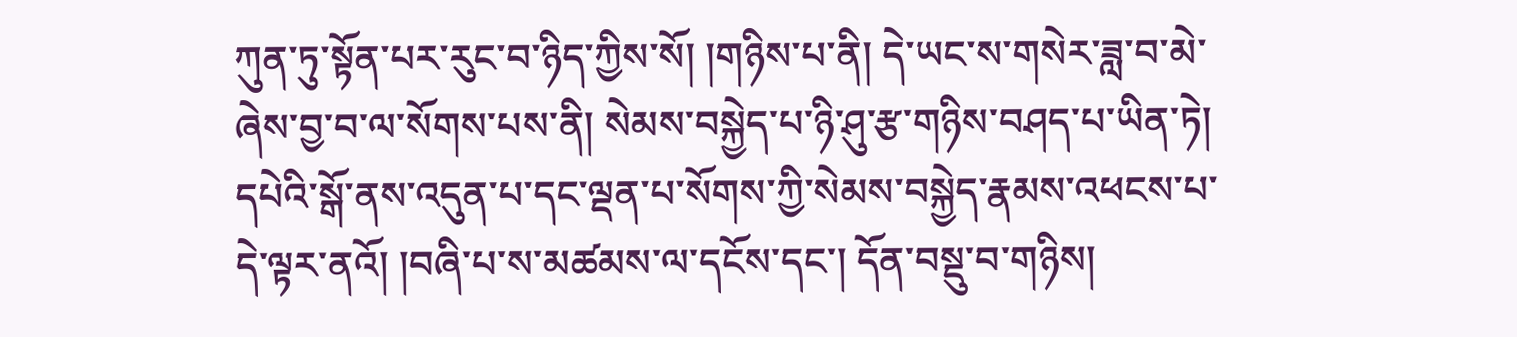ཀུན་ཏུ་སྟོན་པར་རུང་བ་ཉིད་ཀྱིས་སོ། །གཉིས་པ་ནི། དེ་ཡང་ས་གསེར་ཟླ་བ་མེ་ཞེས་བྱ་བ་ལ་སོགས་པས་ནི། སེམས་བསྐྱེད་པ་ཉི་ཤུ་རྩ་གཉིས་བཤད་པ་ཡིན་ཏེ། དཔེའི་སྒོ་ནས་འདུན་པ་དང་ལྡན་པ་སོགས་ཀྱི་སེམས་བསྐྱེད་རྣམས་འཕངས་པ་དེ་ལྟར་ནའོ། །བཞི་པ་ས་མཚམས་ལ་དངོས་དང་། དོན་བསྡུ་བ་གཉིས།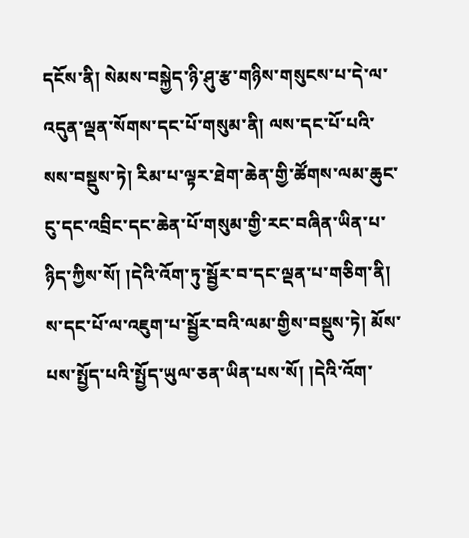དངོས་ནི། སེམས་བསྐྱེད་ཉི་ཤུ་རྩ་གཉིས་གསུངས་པ་དེ་ལ་འདུན་ལྡན་སོགས་དང་པོ་གསུམ་ནི། ལས་དང་པོ་པའི་སས་བསྡུས་ཏེ། རིམ་པ་ལྟར་ཐེག་ཆེན་གྱི་ཚོགས་ལམ་ཆུང་ངུ་དང་འབྲིང་དང་ཆེན་པོ་གསུམ་གྱི་རང་བཞིན་ཡིན་པ་ཉིད་ཀྱིས་སོ། །དེའི་འོག་ཏུ་སྦྱོར་བ་དང་ལྡན་པ་གཅིག་ནི། ས་དང་པོ་ལ་འཇུག་པ་སྦྱོར་བའི་ལམ་གྱིས་བསྡུས་ཏེ། མོས་པས་སྤྱོད་པའི་སྤྱོད་ཡུལ་ཅན་ཡིན་པས་སོ། །དེའི་འོག་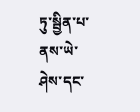ཏུ་སྦྱིན་པ་ནས་ཡེ་ཤེས་དང་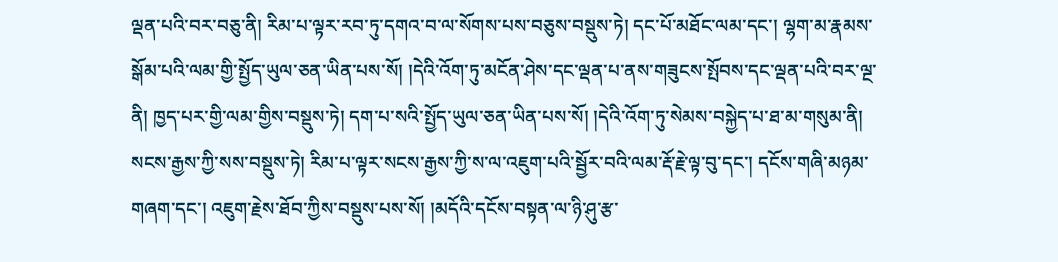ལྡན་པའི་བར་བཅུ་ནི། རིམ་པ་ལྟར་རབ་ཏུ་དགའ་བ་ལ་སོགས་པས་བཅུས་བསྡུས་ཏེ། དང་པོ་མཐོང་ལམ་དང་། ལྷག་མ་རྣམས་སྒོམ་པའི་ལམ་གྱི་སྤྱོད་ཡུལ་ཅན་ཡིན་པས་སོ། །དེའི་འོག་ཏུ་མངོན་ཤེས་དང་ལྡན་པ་ནས་གཟུངས་སྤོབས་དང་ལྡན་པའི་བར་ལྔ་ནི། ཁྱད་པར་གྱི་ལམ་གྱིས་བསྡུས་ཏེ། དག་པ་སའི་སྤྱོད་ཡུལ་ཅན་ཡིན་པས་སོ། །དེའི་འོག་ཏུ་སེམས་བསྐྱེད་པ་ཐ་མ་གསུམ་ནི། སངས་རྒྱས་ཀྱི་སས་བསྡུས་ཏེ། རིམ་པ་ལྟར་སངས་རྒྱས་ཀྱི་ས་ལ་འཇུག་པའི་སྦྱོར་བའི་ལམ་རྡོ་རྗེ་ལྟ་བུ་དང་། དངོས་གཞི་མཉམ་གཞག་དང་། འཇུག་རྗེས་ཐོབ་ཀྱིས་བསྡུས་པས་སོ། །མདོའི་དངོས་བསྟན་ལ་ཉི་ཤུ་རྩ་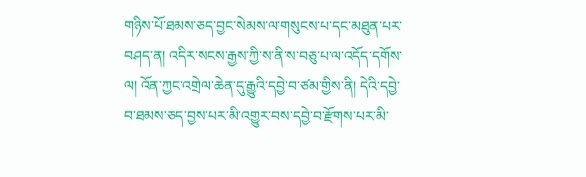གཉིས་པོ་ཐམས་ཅད་བྱང་སེམས་ལ་གསུངས་པ་དང་མཐུན་པར་བཤད་ན། འདིར་སངས་རྒྱས་ཀྱི་ས་ནི་ས་བཅུ་པ་ལ་འདོད་དགོས་ལ། འོན་ཀྱང་འགྲེལ་ཆེན་དུ་རྒྱུའི་དབྱེ་བ་ཙམ་གྱིས་ནི། དེའི་དབྱེ་བ་ཐམས་ཅད་བྱས་པར་མི་འགྱུར་བས་དབྱེ་བ་རྫོགས་པར་མི་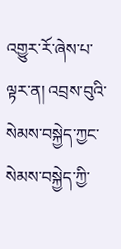འགྱུར་རོ་ཞེས་པ་ལྟར་ན། འབྲས་བུའི་སེམས་བསྐྱེད་ཀྱང་སེམས་བསྐྱེད་ཀྱི་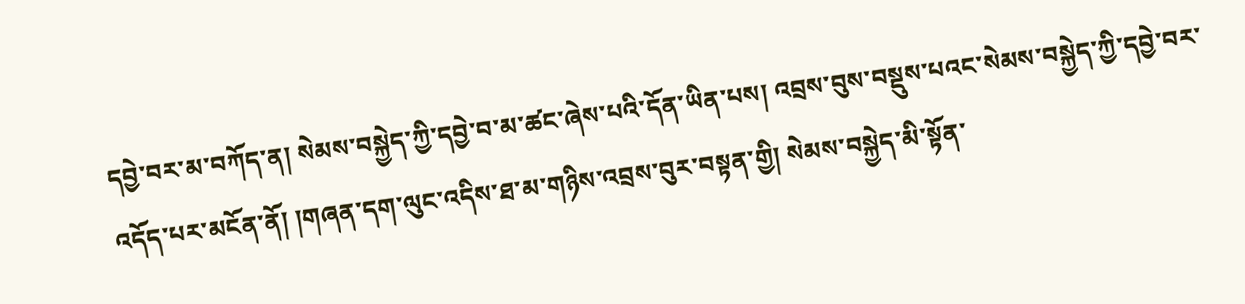དབྱེ་བར་མ་བཀོད་ན། སེམས་བསྐྱེད་ཀྱི་དབྱེ་བ་མ་ཚང་ཞེས་པའི་དོན་ཡིན་པས། འབྲས་བུས་བསྡུས་པའང་སེམས་བསྐྱེད་ཀྱི་དབྱེ་བར་འདོད་པར་མངོན་ནོ། །གཞན་དག་ལུང་འདིས་ཐ་མ་གཉིས་འབྲས་བུར་བསྟན་གྱི། སེམས་བསྐྱེད་མི་སྟོན་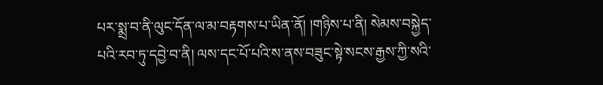པར་སྨྲ་བ་ནི་ལུང་དོན་ལ་མ་བརྟགས་པ་ཡིན་ནོ། །གཉིས་པ་ནི། སེམས་བསྐྱེད་པའི་རབ་ཏུ་དབྱེ་བ་ནི། ལས་དང་པོ་པའི་ས་ནས་བཟུང་སྟེ་སངས་རྒྱས་ཀྱི་སའི་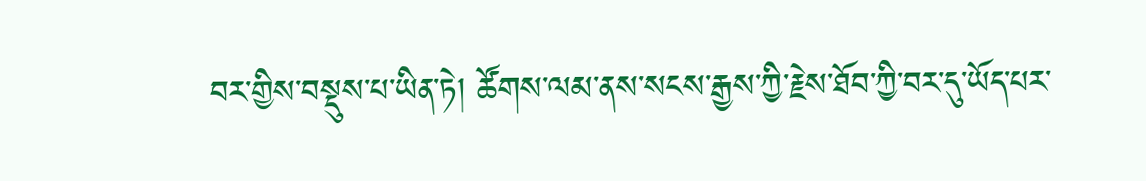བར་གྱིས་བསྡུས་པ་ཡིན་ཏེ། ཚོགས་ལམ་ནས་སངས་རྒྱས་ཀྱི་རྗེས་ཐོབ་ཀྱི་བར་དུ་ཡོད་པར་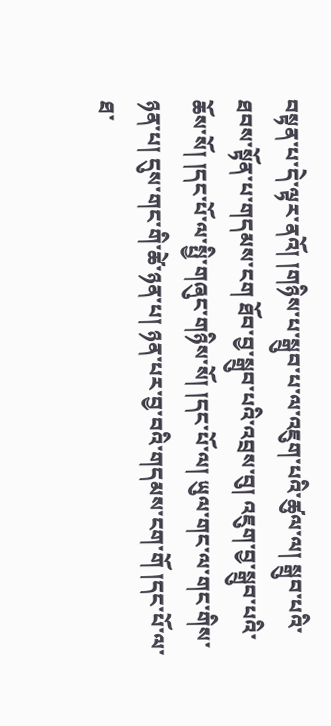བསྟན་པ་དེ་ལྟར་ནའོ། །གཉིས་པ་སྒྲུབ་པ་ལ་འཇུག་པའི་ཚུལ་ལ། སྒྲུབ་པའི་ཐབས་སྟོན་པ་གདམས་ངག ཐོབ་བྱ་སྒྲུབ་པའི་འབྲས་བུ། འཇུག་བྱ་སྒྲུབ་པའི་ཆོས་སོ། །དང་པོ་ལ་སྤྱི་གཞུང་གཉིས་སོ། །དང་པོ་ལ། ཡུལ་གང་ལ་གང་གིས་ཉན་པ། དུས་གང་གི་ཚེ་ཉན་པ། ཉན་པར་བྱ་བའི་གདམས་ངག་གོ །དང་པོ་ལ་ཐ་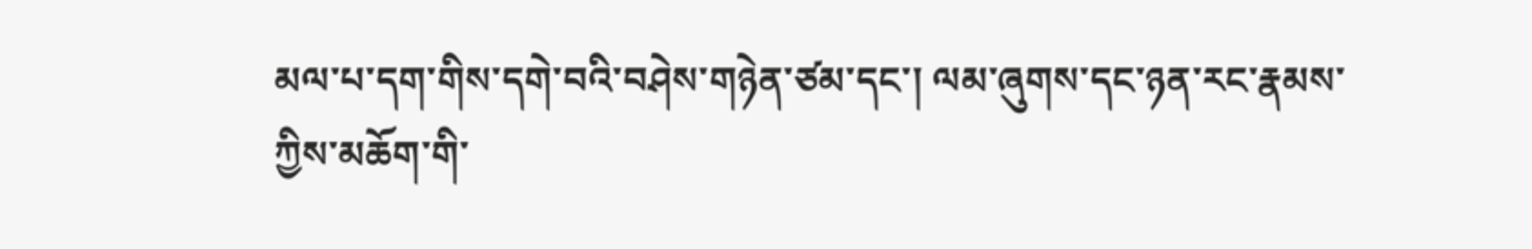མལ་པ་དག་གིས་དགེ་བའི་བཤེས་གཉེན་ཙམ་དང་། ལམ་ཞུགས་དང་ཉན་རང་རྣམས་ཀྱིས་མཆོག་གི་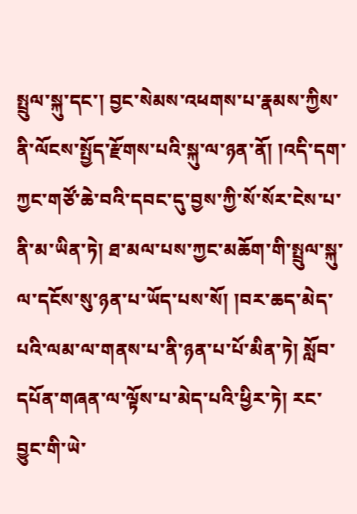སྤྲུལ་སྐུ་དང་། བྱང་སེམས་འཕགས་པ་རྣམས་ཀྱིས་ནི་ལོངས་སྤྱོད་རྫོགས་པའི་སྐུ་ལ་ཉན་ནོ། །འདི་དག་ཀྱང་གཙོ་ཆེ་བའི་དབང་དུ་བྱས་ཀྱི་སོ་སོར་ངེས་པ་ནི་མ་ཡིན་ཏེ། ཐ་མལ་པས་ཀྱང་མཆོག་གི་སྤྲུལ་སྐུ་ལ་དངོས་སུ་ཉན་པ་ཡོད་པས་སོ། །བར་ཆད་མེད་པའི་ལམ་ལ་གནས་པ་ནི་ཉན་པ་པོ་མིན་ཏེ། སློབ་དཔོན་གཞན་ལ་ལྟོས་པ་མེད་པའི་ཕྱིར་ཏེ། རང་བྱུང་གི་ཡེ་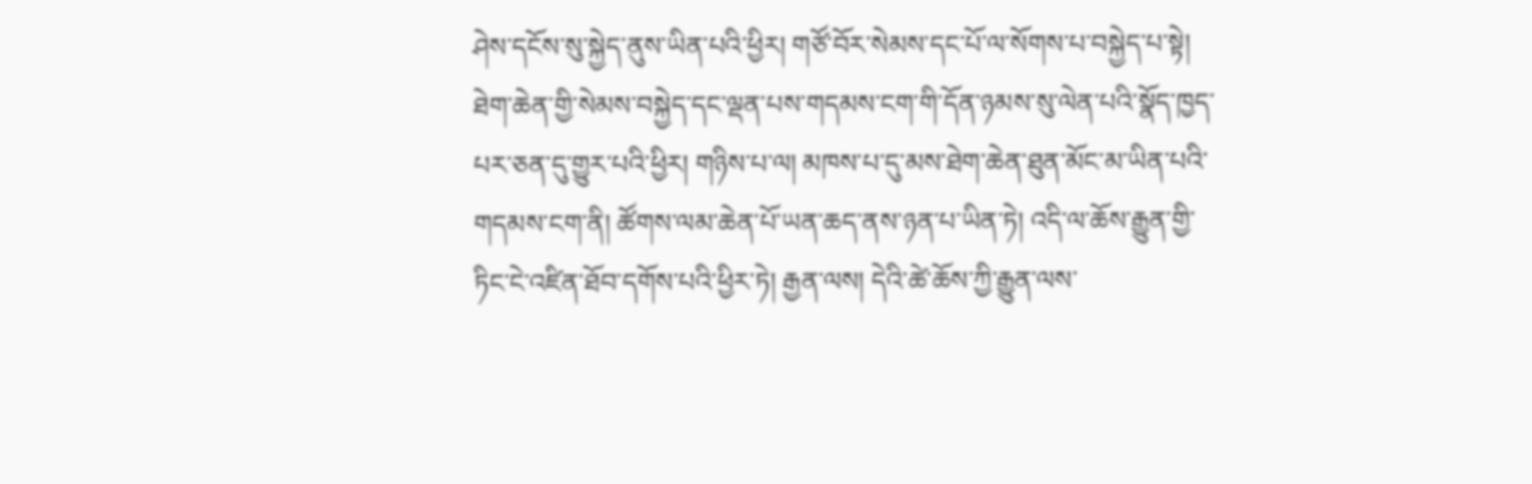ཤེས་དངོས་སུ་སྐྱེད་ནུས་ཡིན་པའི་ཕྱིར། གཙོ་བོར་སེམས་དང་པོ་ལ་སོགས་པ་བསྐྱེད་པ་སྟེ། ཐེག་ཆེན་གྱི་སེམས་བསྐྱེད་དང་ལྡན་པས་གདམས་ངག་གི་དོན་ཉམས་སུ་ལེན་པའི་སྣོད་ཁྱད་པར་ཅན་དུ་གྱུར་པའི་ཕྱིར། གཉིས་པ་ལ། མཁས་པ་དུ་མས་ཐེག་ཆེན་ཐུན་མོང་མ་ཡིན་པའི་གདམས་ངག་ནི། ཚོགས་ལམ་ཆེན་པོ་ཡན་ཆད་ནས་ཉན་པ་ཡིན་ཏེ། འདི་ལ་ཆོས་རྒྱུན་གྱི་ཏིང་ངེ་འཛིན་ཐོབ་དགོས་པའི་ཕྱིར་ཏེ། རྒྱན་ལས། དེའི་ཚེ་ཆོས་ཀྱི་རྒྱུན་ལས་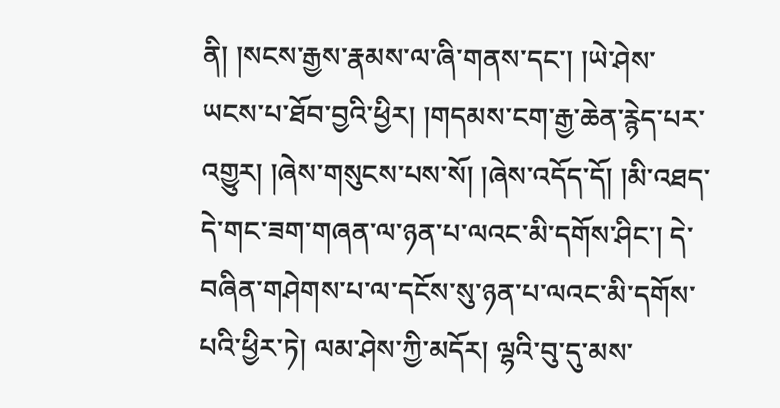ནི། །སངས་རྒྱས་རྣམས་ལ་ཞི་གནས་དང་། །ཡེ་ཤེས་ཡངས་པ་ཐོབ་བྱའི་ཕྱིར། །གདམས་ངག་རྒྱ་ཆེན་རྙེད་པར་འགྱུར། །ཞེས་གསུངས་པས་སོ། །ཞེས་འདོད་དོ། །མི་འཐད་དེ་གང་ཟག་གཞན་ལ་ཉན་པ་ལའང་མི་དགོས་ཤིང་། དེ་བཞིན་གཤེགས་པ་ལ་དངོས་སུ་ཉན་པ་ལའང་མི་དགོས་པའི་ཕྱིར་ཏེ། ལམ་ཤེས་ཀྱི་མདོར། ལྷའི་བུ་དུ་མས་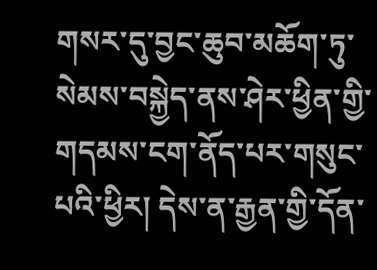གསར་དུ་བྱང་ཆུབ་མཆོག་ཏུ་སེམས་བསྐྱེད་ནས་ཤེར་ཕྱིན་གྱི་གདམས་ངག་ནོད་པར་གསུང་པའི་ཕྱིར། དེས་ན་རྒྱན་གྱི་དོན་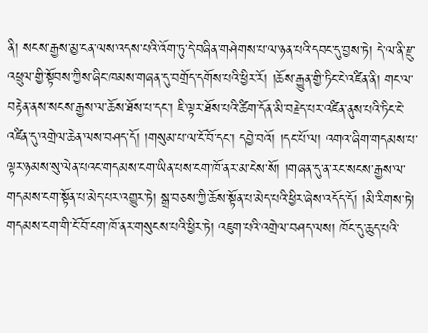ནི། སངས་རྒྱས་མྱ་ངན་ལས་འདས་པའི་འོག་ཏུ་དེ་བཞིན་གཤེགས་པ་ལ་ཉན་པའི་དབང་དུ་བྱས་ཏེ། དེ་ལ་ནི་རྫུ་འཕྲུལ་གྱི་སྟོབས་ཀྱིས་ཞིང་ཁམས་གཞན་དུ་བགྲོད་དགོས་པའི་ཕྱིར་རོ། །ཆོས་རྒྱུན་གྱི་ཏིང་ངེ་འཛིན་ནི། གང་ལ་བརྟེན་ནས་སངས་རྒྱས་ལ་ཆོས་ཐོས་པ་དང་། ཇི་ལྟར་ཐོས་པའི་ཚིག་དོན་མི་བརྗེད་པར་འཛིན་ནུས་པའི་ཏིང་ངེ་འཛིན་དུ་འགྲེལ་ཆེན་ལས་བཤད་དོ། །གསུམ་པ་ལ་ངོ་བོ་དང་། དབྱེ་བའོ། །དང་པོ་ལ། འགའ་ཞིག་གདམས་པ་ལྟར་ཉམས་སུ་ལེན་པའང་གདམས་ངག་ཡིན་པས་ངག་ཁོ་ནར་མ་ངེས་སོ། །གཞན་དུ་ན་རང་སངས་རྒྱས་ལ་གདམས་ངག་སྟོན་པ་མེད་པར་འགྱུར་ཏེ། སྒྲ་བཅས་ཀྱི་ཆོས་སྟོན་པ་མེད་པའི་ཕྱིར་ཞེས་འདོད་དོ། །མི་རིགས་ཏེ། གདམས་ངག་གི་ངོ་བོ་ངག་ཁོ་ནར་གསུངས་པའི་ཕྱིར་ཏེ། འཇུག་པའི་འགྲེལ་བཤད་ལས། ཁོང་དུ་ཆུད་པའི་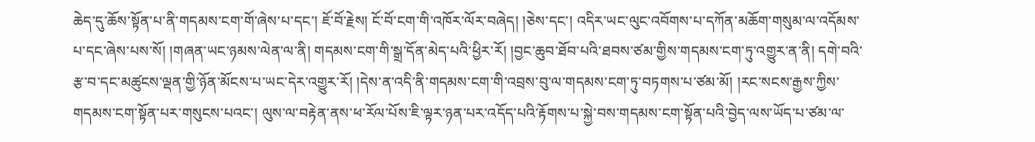ཆེད་དུ་ཆོས་སྟོན་པ་ནི་གདམས་ངག་གོ་ཞེས་པ་དང་། ཇོ་བོ་རྗེས། ངོ་བོ་ངག་གི་འཁོར་ལོར་བཞེད། །ཅེས་དང་། འདིར་ཡང་ལུང་འབོགས་པ་དཀོན་མཆོག་གསུམ་ལ་འདོམས་པ་དང་ཞེས་པས་སོ། །གཞན་ཡང་ཉམས་ལེན་ལ་ནི། གདམས་ངག་གི་སྒྲ་དོན་མེད་པའི་ཕྱིར་རོ། །བྱང་ཆུབ་ཐོབ་པའི་ཐབས་ཙམ་གྱིས་གདམས་ངག་ཏུ་འགྱུར་ན་ནི། དགེ་བའི་རྩ་བ་དང་མཚུངས་ལྡན་གྱི་ཉོན་མོངས་པ་ཡང་དེར་འགྱུར་རོ། །དེས་ན་འདི་ནི་གདམས་ངག་གི་འབྲས་བུ་ལ་གདམས་ངག་ཏུ་བཏགས་པ་ཙམ་མོ། །རང་སངས་རྒྱས་ཀྱིས་གདམས་ངག་སྟོན་པར་གསུངས་པའང་། ལུས་ལ་བརྟེན་ནས་ཕ་རོལ་པོས་ཇི་ལྟར་ཉན་པར་འདོད་པའི་རྟོགས་པ་སྐྱེ་བས་གདམས་ངག་སྟོན་པའི་བྱེད་ལས་ཡོད་པ་ཙམ་ལ་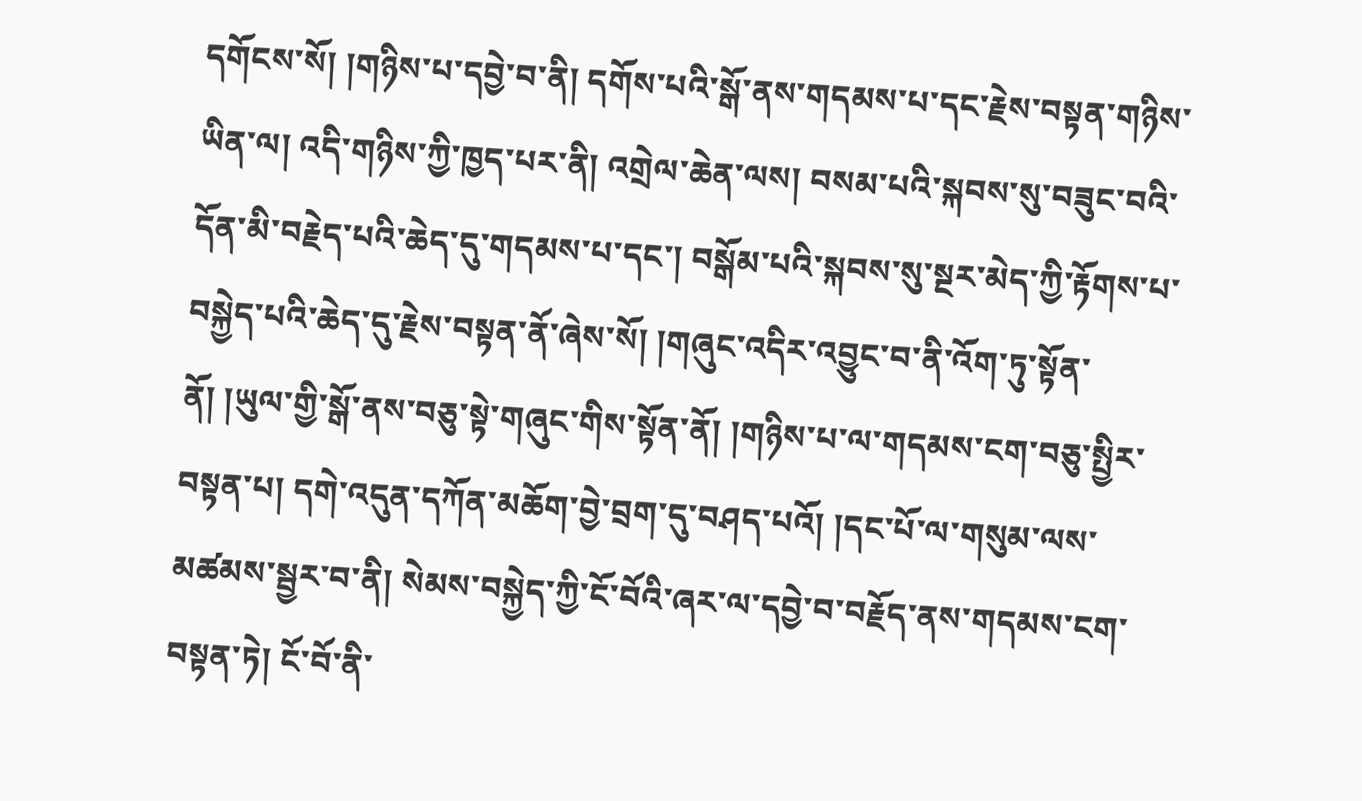དགོངས་སོ། །གཉིས་པ་དབྱེ་བ་ནི། དགོས་པའི་སྒོ་ནས་གདམས་པ་དང་རྗེས་བསྟན་གཉིས་ཡིན་ལ། འདི་གཉིས་ཀྱི་ཁྱད་པར་ནི། འགྲེལ་ཆེན་ལས། བསམ་པའི་སྐབས་སུ་བཟུང་བའི་དོན་མི་བརྗེད་པའི་ཆེད་དུ་གདམས་པ་དང་། བསྒོམ་པའི་སྐབས་སུ་སྔར་མེད་ཀྱི་རྟོགས་པ་བསྐྱེད་པའི་ཆེད་དུ་རྗེས་བསྟན་ནོ་ཞེས་སོ། །གཞུང་འདིར་འབྱུང་བ་ནི་འོག་ཏུ་སྟོན་ནོ། །ཡུལ་གྱི་སྒོ་ནས་བཅུ་སྟེ་གཞུང་གིས་སྟོན་ནོ། །གཉིས་པ་ལ་གདམས་ངག་བཅུ་སྤྱིར་བསྟན་པ། དགེ་འདུན་དཀོན་མཆོག་བྱེ་བྲག་དུ་བཤད་པའོ། །དང་པོ་ལ་གསུམ་ལས་མཚམས་སྦྱར་བ་ནི། སེམས་བསྐྱེད་ཀྱི་ངོ་བོའི་ཞར་ལ་དབྱེ་བ་བརྗོད་ནས་གདམས་ངག་བསྟན་ཏེ། ངོ་བོ་ནི་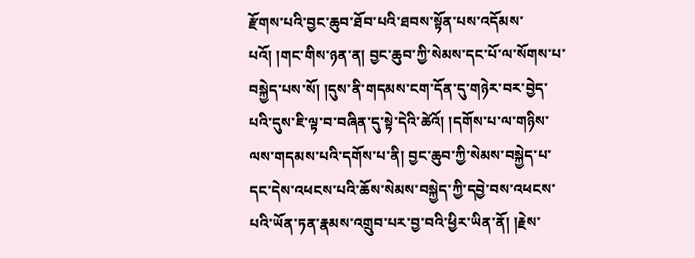རྫོགས་པའི་བྱང་ཆུབ་ཐོབ་པའི་ཐབས་སྟོན་པས་འདོམས་པའོ། །གང་གིས་ཉན་ན། བྱང་ཆུབ་ཀྱི་སེམས་དང་པོ་ལ་སོགས་པ་བསྐྱེད་པས་སོ། །དུས་ནི་གདམས་ངག་དོན་དུ་གཉེར་བར་བྱེད་པའི་དུས་ཇི་ལྟ་བ་བཞིན་དུ་སྟེ་དེའི་ཚེའོ། །དགོས་པ་ལ་གཉིས་ལས་གདམས་པའི་དགོས་པ་ནི། བྱང་ཆུབ་ཀྱི་སེམས་བསྐྱེད་པ་དང་དེས་འཕངས་པའི་ཆོས་སེམས་བསྐྱེད་ཀྱི་དབྱེ་བས་འཕངས་པའི་ཡོན་ཏན་རྣམས་འགྲུབ་པར་བྱ་བའི་ཕྱིར་ཡིན་ནོ། །རྗེས་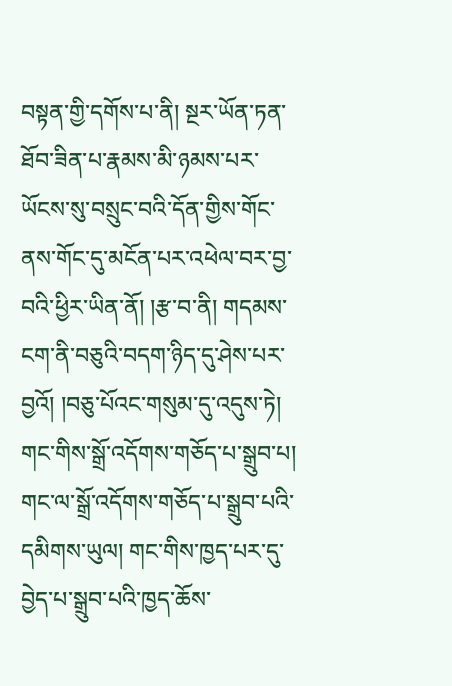བསྟན་གྱི་དགོས་པ་ནི། སྔར་ཡོན་ཏན་ཐོབ་ཟིན་པ་རྣམས་མི་ཉམས་པར་ཡོངས་སུ་བསྲུང་བའི་དོན་གྱིས་གོང་ནས་གོང་དུ་མངོན་པར་འཕེལ་བར་བྱ་བའི་ཕྱིར་ཡིན་ནོ། །རྩ་བ་ནི། གདམས་ངག་ནི་བཅུའི་བདག་ཉིད་དུ་ཤེས་པར་བྱའོ། །བཅུ་པོའང་གསུམ་དུ་འདུས་ཏེ། གང་གིས་སྒྲོ་འདོགས་གཅོད་པ་སྒྲུབ་པ། གང་ལ་སྒྲོ་འདོགས་གཅོད་པ་སྒྲུབ་པའི་དམིགས་ཡུལ། གང་གིས་ཁྱད་པར་དུ་བྱེད་པ་སྒྲུབ་པའི་ཁྱད་ཆོས་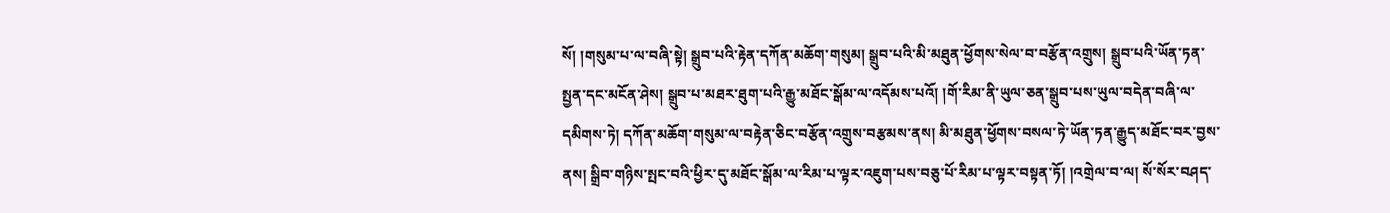སོ། །གསུམ་པ་ལ་བཞི་སྟེ། སྒྲུབ་པའི་རྟེན་དཀོན་མཆོག་གསུམ། སྒྲུབ་པའི་མི་མཐུན་ཕྱོགས་སེལ་བ་བརྩོན་འགྲུས། སྒྲུབ་པའི་ཡོན་ཏན་སྤྱན་དང་མངོན་ཤེས། སྒྲུབ་པ་མཐར་ཐུག་པའི་རྒྱུ་མཐོང་སྒོམ་ལ་འདོམས་པའོ། །གོ་རིམ་ནི་ཡུལ་ཅན་སྒྲུབ་པས་ཡུལ་བདེན་བཞི་ལ་དམིགས་ཏེ། དཀོན་མཆོག་གསུམ་ལ་བརྟེན་ཅིང་བརྩོན་འགྲུས་བརྩམས་ནས། མི་མཐུན་ཕྱོགས་བསལ་ཏེ་ཡོན་ཏན་རྒྱུད་མཐོང་བར་བྱས་ནས། སྒྲིབ་གཉིས་སྤང་བའི་ཕྱིར་དུ་མཐོང་སྒོམ་ལ་རིམ་པ་ལྟར་འཇུག་པས་བཅུ་པོ་རིམ་པ་ལྟར་བསྟན་ཏོ། །འགྲེལ་བ་ལ། སོ་སོར་བཤད་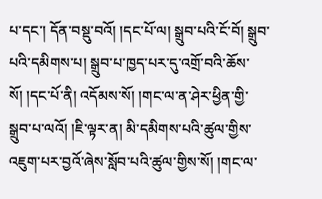པ་དང་། དོན་བསྡུ་བའོ། །དང་པོ་ལ། སྒྲུབ་པའི་ངོ་བོ། སྒྲུབ་པའི་དམིགས་པ། སྒྲུབ་པ་ཁྱད་པར་དུ་འགྲོ་བའི་ཆོས་སོ། །དང་པོ་ནི། འདོམས་སོ། །གང་ལ་ན་ཤེར་ཕྱིན་གྱི་སྒྲུབ་པ་ལའོ། །ཇི་ལྟར་ན། མི་དམིགས་པའི་ཚུལ་གྱིས་འཇུག་པར་བྱའོ་ཞེས་སློབ་པའི་ཚུལ་གྱིས་སོ། །གང་ལ་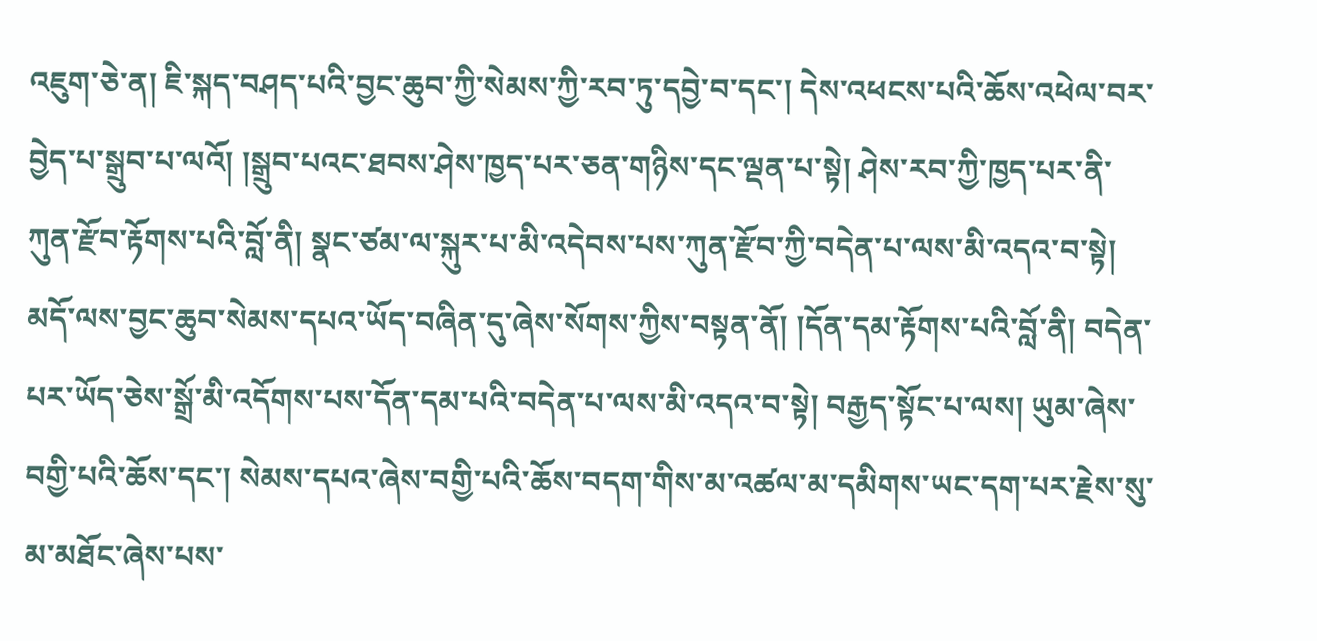འཇུག་ཅེ་ན། ཇི་སྐད་བཤད་པའི་བྱང་ཆུབ་ཀྱི་སེམས་ཀྱི་རབ་ཏུ་དབྱེ་བ་དང་། དེས་འཕངས་པའི་ཆོས་འཕེལ་བར་བྱེད་པ་སྒྲུབ་པ་ལའོ། །སྒྲུབ་པའང་ཐབས་ཤེས་ཁྱད་པར་ཅན་གཉིས་དང་ལྡན་པ་སྟེ། ཤེས་རབ་ཀྱི་ཁྱད་པར་ནི་ཀུན་རྫོབ་རྟོགས་པའི་བློ་ནི། སྣང་ཙམ་ལ་སྐུར་པ་མི་འདེབས་པས་ཀུན་རྫོབ་ཀྱི་བདེན་པ་ལས་མི་འདའ་བ་སྟེ། མདོ་ལས་བྱང་ཆུབ་སེམས་དཔའ་ཡོད་བཞིན་དུ་ཞེས་སོགས་ཀྱིས་བསྟན་ནོ། །དོན་དམ་རྟོགས་པའི་བློ་ནི། བདེན་པར་ཡོད་ཅེས་སྒྲོ་མི་འདོགས་པས་དོན་དམ་པའི་བདེན་པ་ལས་མི་འདའ་བ་སྟེ། བརྒྱད་སྟོང་པ་ལས། ཡུམ་ཞེས་བགྱི་པའི་ཆོས་དང་། སེམས་དཔའ་ཞེས་བགྱི་པའི་ཆོས་བདག་གིས་མ་འཚལ་མ་དམིགས་ཡང་དག་པར་རྗེས་སུ་མ་མཐོང་ཞེས་པས་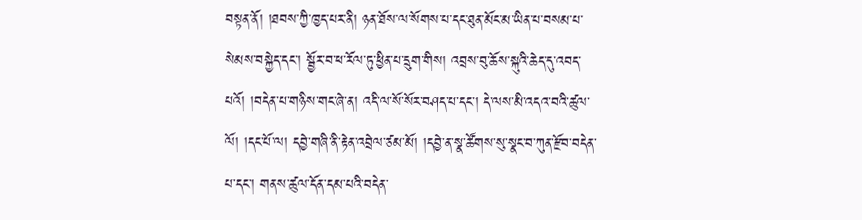བསྟན་ནོ། །ཐབས་ཀྱི་ཁྱད་པར་ནི། ཉན་ཐོས་ལ་སོགས་པ་དང་ཐུན་མོང་མ་ཡིན་པ་བསམ་པ་སེམས་བསྐྱེད་དང་། སྦྱོར་བ་ཕ་རོལ་ཏུ་ཕྱིན་པ་དྲུག་གིས། འབྲས་བུ་ཆོས་སྐུའི་ཆེད་དུ་འབད་པའོ། །བདེན་པ་གཉིས་གང་ཞེ་ན། འདི་ལ་སོ་སོར་བཤད་པ་དང་། དེ་ལས་མི་འདའ་བའི་ཚུལ་ལོ། །དང་པོ་ལ། དབྱེ་གཞི་ནི་རྟེན་འབྲེལ་ཙམ་མོ། །དབྱེ་ན་སྣ་ཚོགས་སུ་སྣང་བ་ཀུན་རྫོབ་བདེན་པ་དང་། གནས་ཚུལ་དོན་དམ་པའི་བདེན་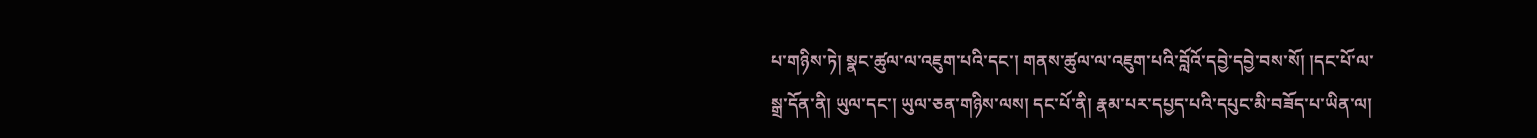པ་གཉིས་ཏེ། སྣང་ཚུལ་ལ་འཇུག་པའི་དང་། གནས་ཚུལ་ལ་འཇུག་པའི་བློའོ་དབྱེ་དབྱེ་བས་སོ། །དང་པོ་ལ་སྒྲ་དོན་ནི། ཡུལ་དང་། ཡུལ་ཅན་གཉིས་ལས། དང་པོ་ནི། རྣམ་པར་དཔྱད་པའི་དཔུང་མི་བཟོད་པ་ཡིན་ལ།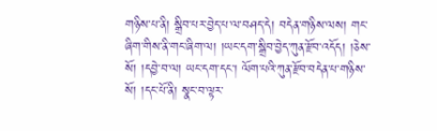གཉིས་པ་ནི། སྒྲིབ་པར་བྱེད་པ་ལ་བཤད་དེ། བདེན་གཉིས་ལས། གང་ཞིག་གིས་ནི་གང་ཞིག་ལ། །ཡང་དག་སྒྲིབ་བྱེད་ཀུན་རྫོབ་འདོད། །ཅེས་སོ། །དབྱེ་བ་ལ། ཡང་དག་དང་། ལོག་པའི་ཀུན་རྫོབ་བདེན་པ་གཉིས་སོ། །དང་པོ་ནི། སྣང་བ་ལྟར་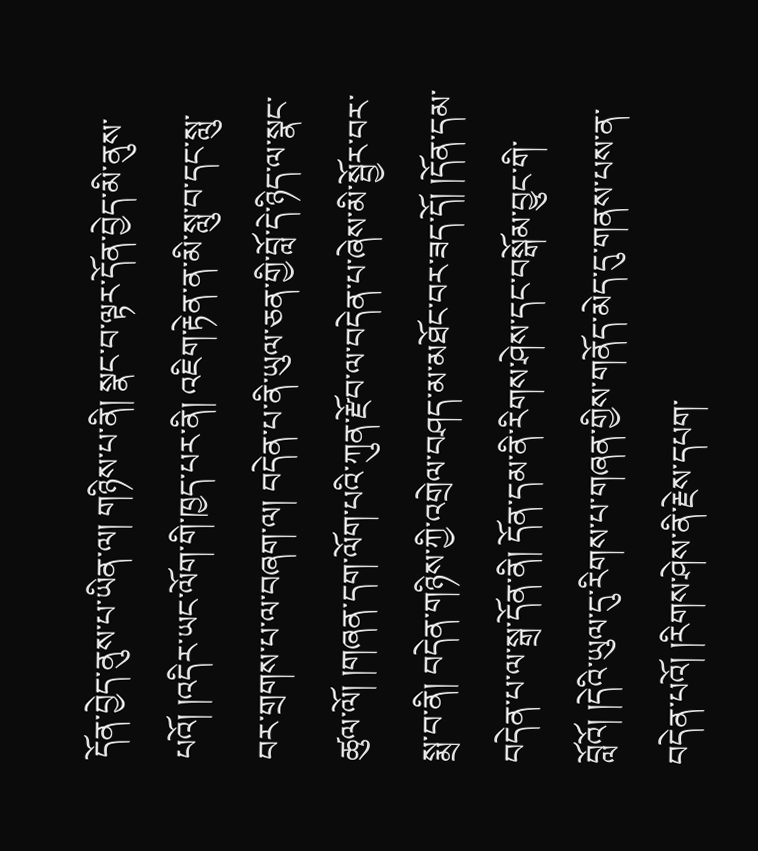དོན་བྱེད་ནུས་པ་ཡིན་ལ། གཉིས་པ་ནི། སྣང་བ་ལྟར་དོན་བྱེད་མི་ནུས་པའོ། །འདིར་ཡང་ལོག་གི་ཁྱད་པར་ནི། འཇིག་རྟེན་ན་མི་སླུ་བ་དང་སླུ་བར་གྲགས་པ་ལ་བཞག་ལ། བདེན་པ་ནི་ཡུལ་ཅན་གྱི་བློ་དེ་ཉིད་ལ་སྣང་ཚུལ་ལོ། །གཞན་དག་ལོག་པའི་ཀུན་རྫོབ་ལ་བདེན་པ་ཞེས་མི་སྦྱོར་བར་སྨྲ་བ་ནི། བདེན་གཉིས་ཀྱི་འགྲེལ་བཤད་མ་མཐོང་བར་ཟད་དོ། །དོན་དམ་བདེན་པ་ལ་སྒྲ་དོན་ནི། དོན་དམ་ནི་རིགས་ཤེས་དང་བསྒོམ་བྱུང་གི་བློའོ། །དེའི་ཡུལ་དུ་རིགས་པ་གཞན་གྱིས་གནོད་མེད་དུ་གནས་པས་ན་བདེན་པའོ། །རིགས་ཤེས་ནི་རྗེས་དཔག་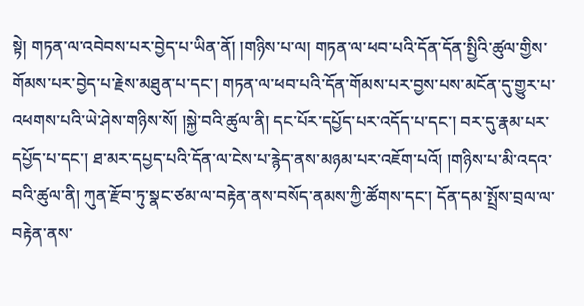སྟེ། གཏན་ལ་འབེབས་པར་བྱེད་པ་ཡིན་ནོ། །གཉིས་པ་ལ། གཏན་ལ་ཕབ་པའི་དོན་དོན་སྤྱིའི་ཚུལ་གྱིས་གོམས་པར་བྱེད་པ་རྗེས་མཐུན་པ་དང་། གཏན་ལ་ཕབ་པའི་དོན་གོམས་པར་བྱས་པས་མངོན་དུ་གྱུར་པ་འཕགས་པའི་ཡེ་ཤེས་གཉིས་སོ། །སྐྱེ་བའི་ཚུལ་ནི། དང་པོར་དཔྱོད་པར་འདོད་པ་དང་། བར་དུ་རྣམ་པར་དཔྱོད་པ་དང་། ཐ་མར་དཔྱད་པའི་དོན་ལ་ངེས་པ་རྙེད་ནས་མཉམ་པར་འཇོག་པའོ། །གཉིས་པ་མི་འདའ་བའི་ཚུལ་ནི། ཀུན་རྫོབ་ཏུ་སྣང་ཙམ་ལ་བརྟེན་ནས་བསོད་ནམས་ཀྱི་ཚོགས་དང་། དོན་དམ་སྤྲོས་བྲལ་ལ་བརྟེན་ནས་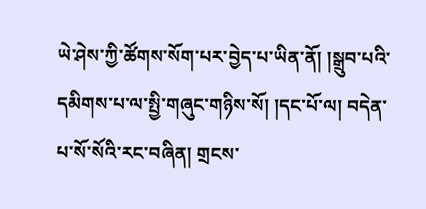ཡེ་ཤེས་ཀྱི་ཚོགས་སོག་པར་བྱེད་པ་ཡིན་ནོ། །སྒྲུབ་པའི་དམིགས་པ་ལ་སྤྱི་གཞུང་གཉིས་སོ། །དང་པོ་ལ། བདེན་པ་སོ་སོའི་རང་བཞིན། གྲངས་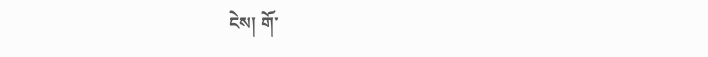ངེས། གོ་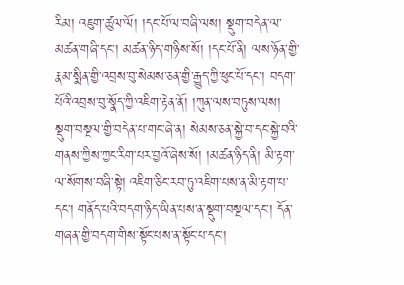རིམ། འཇུག་ཚུལ་ལོ། །དང་པོ་ལ་བཞི་ལས། སྡུག་བདེན་ལ་མཚན་གཞི་དང་། མཚན་ཉིད་གཉིས་སོ། །དང་པོ་ནི། ལས་ཉོན་གྱི་རྣམ་སྨིན་གྱི་འབྲས་བུ་སེམས་ཅན་གྱི་རྒྱུད་ཀྱི་ཕུང་པོ་དང་། བདག་པོའི་འབྲས་བུ་སྣོད་ཀྱི་འཇིག་རྟེན་ནོ། །ཀུན་ལས་བཏུས་ལས། སྡུག་བསྔལ་གྱི་བདེན་པ་གང་ཞེ་ན། སེམས་ཅན་སྐྱེ་བ་དང་སྐྱེ་བའི་གནས་ཀྱིས་ཀྱང་རིག་པར་བྱའོ་ཞེས་སོ། །མཚན་ཉིད་ནི། མི་རྟག་ལ་སོགས་བཞི་སྟེ། འཇིག་ཅིང་རབ་ཏུ་འཇིག་པས་ན་མི་རྟག་པ་དང་། གནོད་པའི་བདག་ཉིད་ཡིན་པས་ན་སྡུག་བསྔལ་དང་། དོན་གཞན་གྱི་བདག་གིས་སྟོང་པས་ན་སྟོང་པ་དང་།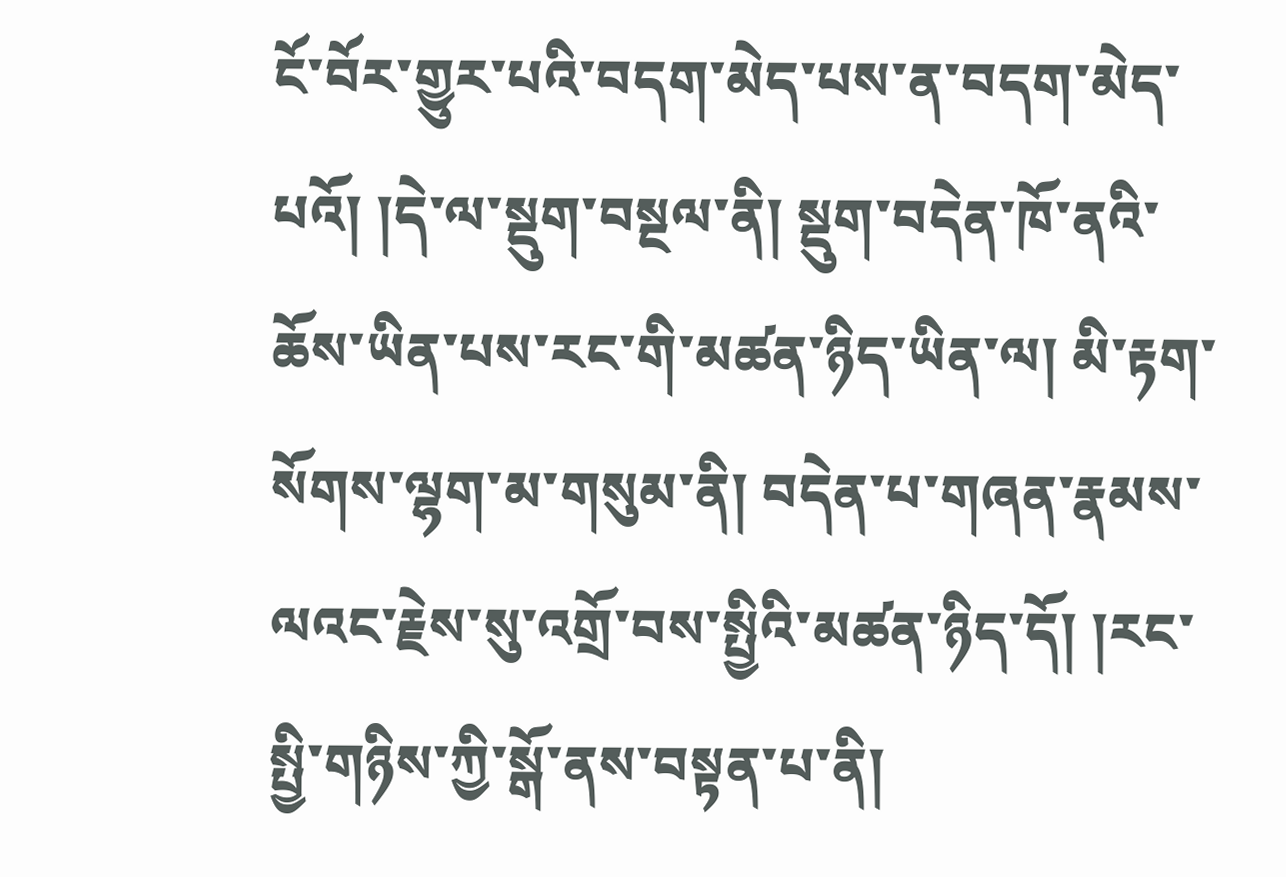ངོ་བོར་གྱུར་པའི་བདག་མེད་པས་ན་བདག་མེད་པའོ། །དེ་ལ་སྡུག་བསྔལ་ནི། སྡུག་བདེན་ཁོ་ནའི་ཆོས་ཡིན་པས་རང་གི་མཚན་ཉིད་ཡིན་ལ། མི་རྟག་སོགས་ལྷག་མ་གསུམ་ནི། བདེན་པ་གཞན་རྣམས་ལའང་རྗེས་སུ་འགྲོ་བས་སྤྱིའི་མཚན་ཉིད་དོ། །རང་སྤྱི་གཉིས་ཀྱི་སྒོ་ནས་བསྟན་པ་ནི།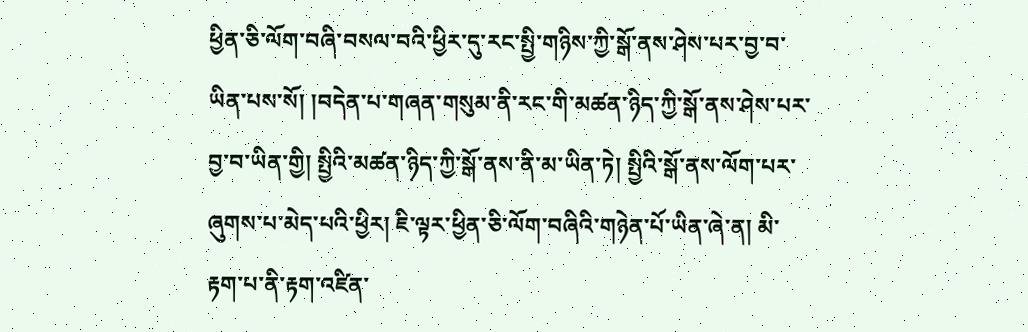ཕྱིན་ཅི་ལོག་བཞི་བསལ་བའི་ཕྱིར་དུ་རང་སྤྱི་གཉིས་ཀྱི་སྒོ་ནས་ཤེས་པར་བྱ་བ་ཡིན་པས་སོ། །བདེན་པ་གཞན་གསུམ་ནི་རང་གི་མཚན་ཉིད་ཀྱི་སྒོ་ནས་ཤེས་པར་བྱ་བ་ཡིན་གྱི། སྤྱིའི་མཚན་ཉིད་ཀྱི་སྒོ་ནས་ནི་མ་ཡིན་ཏེ། སྤྱིའི་སྒོ་ནས་ལོག་པར་ཞུགས་པ་མེད་པའི་ཕྱིར། ཇི་ལྟར་ཕྱིན་ཅི་ལོག་བཞིའི་གཉེན་པོ་ཡིན་ཞེ་ན། མི་རྟག་པ་ནི་རྟག་འཛིན་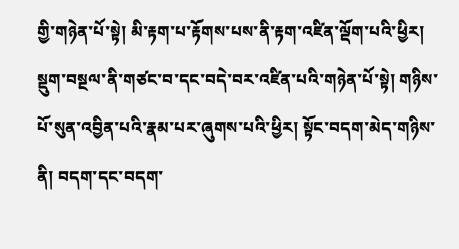གྱི་གཉེན་པོ་སྟེ། མི་རྟག་པ་རྟོགས་པས་ནི་རྟག་འཛིན་ལྡོག་པའི་ཕྱིར། སྡུག་བསྔལ་ནི་གཙང་བ་དང་བདེ་བར་འཛིན་པའི་གཉེན་པོ་སྟེ། གཉིས་པོ་སུན་འབྱིན་པའི་རྣམ་པར་ཞུགས་པའི་ཕྱིར། སྟོང་བདག་མེད་གཉིས་ནི། བདག་དང་བདག་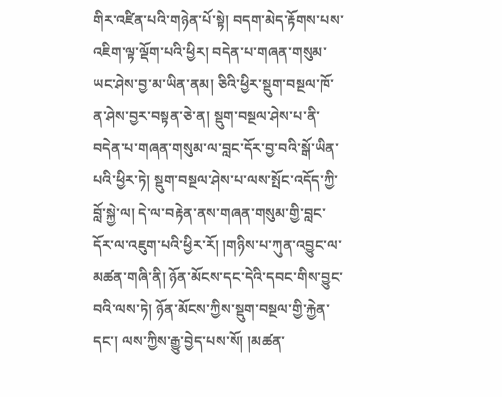གིར་འཛིན་པའི་གཉེན་པོ་སྟེ། བདག་མེད་རྟོགས་པས་འཇིག་ལྟ་ལྡོག་པའི་ཕྱིར། བདེན་པ་གཞན་གསུམ་ཡང་ཤེས་བྱ་མ་ཡིན་ནམ། ཅིའི་ཕྱིར་སྡུག་བསྔལ་ཁོ་ན་ཤེས་བྱར་བསྟན་ཅེ་ན། སྡུག་བསྔལ་ཤེས་པ་ནི་བདེན་པ་གཞན་གསུམ་ལ་བླང་དོར་བྱ་བའི་སྒོ་ཡིན་པའི་ཕྱིར་ཏེ། སྡུག་བསྔལ་ཤེས་པ་ལས་སྤོང་འདོད་ཀྱི་བློ་སྐྱེ་ལ། དེ་ལ་བརྟེན་ནས་གཞན་གསུམ་གྱི་བླང་དོར་ལ་འཇུག་པའི་ཕྱིར་རོ། །གཉིས་པ་ཀུན་འབྱུང་ལ་མཚན་གཞི་ནི། ཉོན་མོངས་དང་དེའི་དབང་གིས་བྱུང་བའི་ལས་ཏེ། ཉོན་མོངས་ཀྱིས་སྡུག་བསྔལ་གྱི་རྐྱེན་དང་། ལས་ཀྱིས་རྒྱུ་བྱེད་པས་སོ། །མཚན་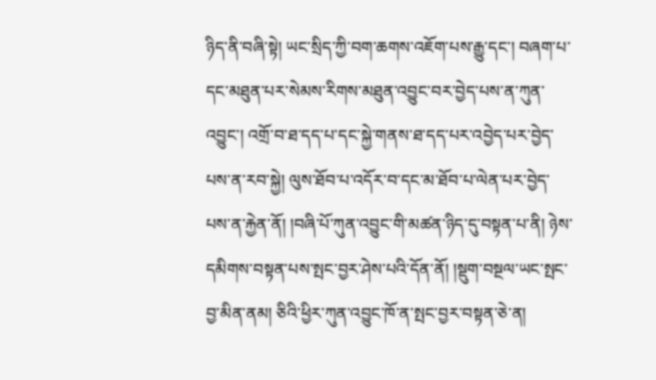ཉིད་ནི་བཞི་སྟེ། ཡང་སྲིད་ཀྱི་བག་ཆགས་འཇོག་པས་རྒྱུ་དང་། བཞག་པ་དང་མཐུན་པར་སེམས་རིགས་མཐུན་འབྱུང་བར་བྱེད་པས་ན་ཀུན་འབྱུང་། འགྲོ་བ་ཐ་དད་པ་དང་སྐྱེ་གནས་ཐ་དད་པར་འབྱེད་པར་བྱེད་པས་ན་རབ་སྐྱེ། ལུས་ཐོབ་པ་འདོར་བ་དང་མ་ཐོབ་པ་ལེན་པར་བྱེད་པས་ན་རྐྱེན་ནོ། །བཞི་པོ་ཀུན་འབྱུང་གི་མཚན་ཉིད་དུ་བསྟན་པ་ནི། ཉེས་དམིགས་བསྟན་པས་སྤང་བྱར་ཤེས་པའི་དོན་ནོ། །སྡུག་བསྔལ་ཡང་སྤང་བྱ་མིན་ནམ། ཅིའི་ཕྱིར་ཀུན་འབྱུང་ཁོ་ན་སྤང་བྱར་བསྟན་ཅེ་ན།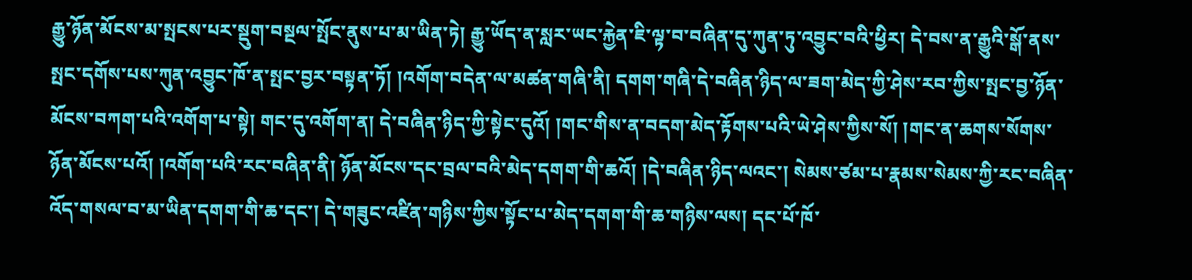རྒྱུ་ཉོན་མོངས་མ་སྤངས་པར་སྡུག་བསྔལ་སྤོང་ནུས་པ་མ་ཡིན་ཏེ། རྒྱུ་ཡོད་ན་སླར་ཡང་རྐྱེན་ཇི་ལྟ་བ་བཞིན་དུ་ཀུན་ཏུ་འབྱུང་བའི་ཕྱིར། དེ་བས་ན་རྒྱུའི་སྒོ་ནས་སྤང་དགོས་པས་ཀུན་འབྱུང་ཁོ་ན་སྤང་བྱར་བསྟན་ཏོ། །འགོག་བདེན་ལ་མཚན་གཞི་ནི། དགག་གཞི་དེ་བཞིན་ཉིད་ལ་ཟག་མེད་ཀྱི་ཤེས་རབ་ཀྱིས་སྤང་བྱ་ཉོན་མོངས་བཀག་པའི་འགོག་པ་སྟེ། གང་དུ་འགོག་ན། དེ་བཞིན་ཉིད་ཀྱི་སྟེང་དུའོ། །གང་གིས་ན་བདག་མེད་རྟོགས་པའི་ཡེ་ཤེས་ཀྱིས་སོ། །གང་ན་ཆགས་སོགས་ཉོན་མོངས་པའོ། །འགོག་པའི་རང་བཞིན་ནི། ཉོན་མོངས་དང་བྲལ་བའི་མེད་དགག་གི་ཆའོ། །དེ་བཞིན་ཉིད་ལའང་། སེམས་ཙམ་པ་རྣམས་སེམས་ཀྱི་རང་བཞིན་འོད་གསལ་བ་མ་ཡིན་དགག་གི་ཆ་དང་། དེ་གཟུང་འཛིན་གཉིས་ཀྱིས་སྟོང་པ་མེད་དགག་གི་ཆ་གཉིས་ལས། དང་པོ་ཁོ་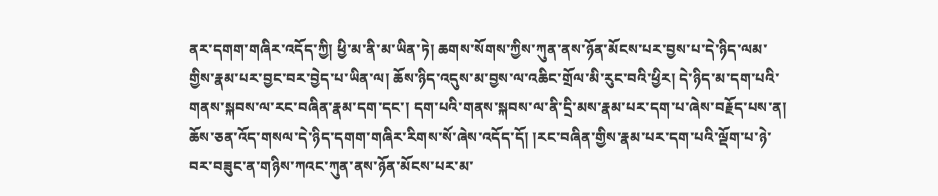ནར་དགག་གཞིར་འདོད་ཀྱི། ཕྱི་མ་ནི་མ་ཡིན་ཏེ། ཆགས་སོགས་ཀྱིས་ཀུན་ནས་ཉོན་མོངས་པར་བྱས་པ་དེ་ཉིད་ལམ་གྱིས་རྣམ་པར་བྱང་བར་བྱེད་པ་ཡིན་ལ། ཆོས་ཉིད་འདུས་མ་བྱས་ལ་འཆིང་གྲོལ་མི་རུང་བའི་ཕྱིར། དེ་ཉིད་མ་དག་པའི་གནས་སྐབས་ལ་རང་བཞིན་རྣམ་དག་དང་། དག་པའི་གནས་སྐབས་ལ་ནི་དྲི་མས་རྣམ་པར་དག་པ་ཞེས་བརྗོད་པས་ན། ཆོས་ཅན་འོད་གསལ་དེ་ཉིད་དགག་གཞིར་རིགས་སོ་ཞེས་འདོད་དོ། །རང་བཞིན་གྱིས་རྣམ་པར་དག་པའི་ལྡོག་པ་ཉེ་བར་བཟུང་ན་གཉིས་ཀའང་ཀུན་ནས་ཉོན་མོངས་པར་མ་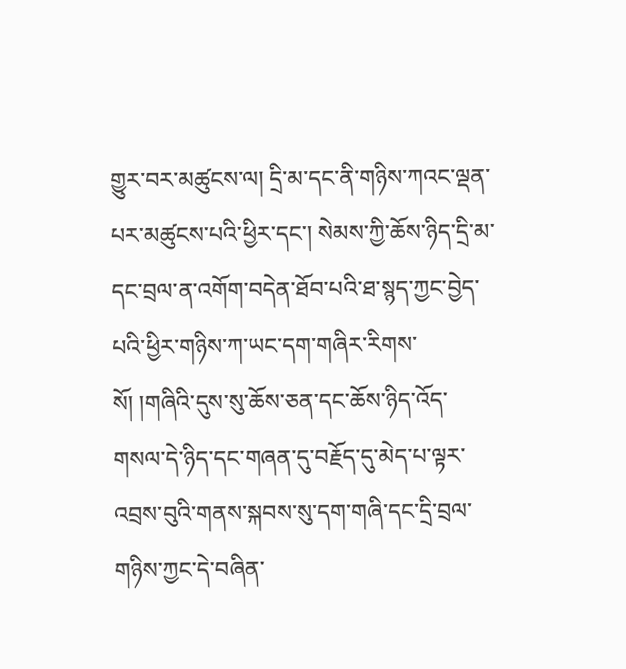གྱུར་བར་མཚུངས་ལ། དྲི་མ་དང་ནི་གཉིས་ཀའང་ལྡན་པར་མཚུངས་པའི་ཕྱིར་དང་། སེམས་ཀྱི་ཆོས་ཉིད་དྲི་མ་དང་བྲལ་ན་འགོག་བདེན་ཐོབ་པའི་ཐ་སྙད་ཀྱང་བྱེད་པའི་ཕྱིར་གཉིས་ཀ་ཡང་དག་གཞིར་རིགས་སོ། །གཞིའི་དུས་སུ་ཆོས་ཅན་དང་ཆོས་ཉིད་འོད་གསལ་དེ་ཉིད་དང་གཞན་དུ་བརྗོད་དུ་མེད་པ་ལྟར་འབྲས་བུའི་གནས་སྐབས་སུ་དག་གཞི་དང་དྲི་བྲལ་གཉིས་ཀྱང་དེ་བཞིན་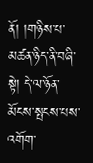ནོ། །གཉིས་པ་མཚན་ཉིད་ནི་བཞི་སྟེ། དེ་ལ་ཉོན་མོངས་སྤངས་པས་འགོག་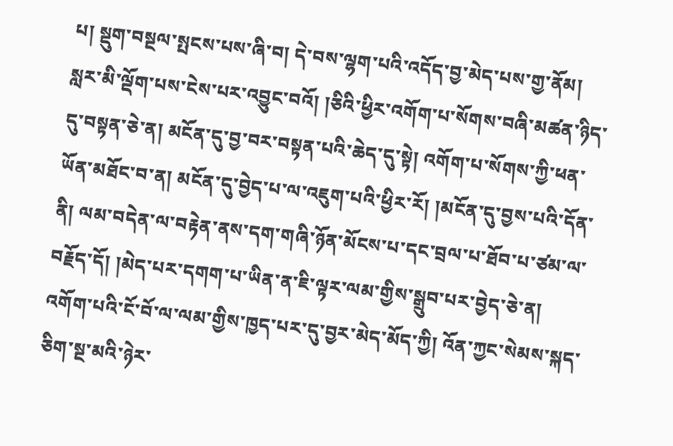པ། སྡུག་བསྔལ་སྤངས་པས་ཞི་བ། དེ་བས་ལྷག་པའི་འདོད་བྱ་མེད་པས་གྱ་ནོམ། སླར་མི་ལྡོག་པས་ངེས་པར་འབྱུང་བའོ། །ཅིའི་ཕྱིར་འགོག་པ་སོགས་བཞི་མཚན་ཉིད་དུ་བསྟན་ཅེ་ན། མངོན་དུ་བྱ་བར་བསྟན་པའི་ཆེད་དུ་སྟེ། འགོག་པ་སོགས་ཀྱི་ཕན་ཡོན་མཐོང་བ་ན། མངོན་དུ་བྱེད་པ་ལ་འཇུག་པའི་ཕྱིར་རོ། །མངོན་དུ་བྱས་པའི་དོན་ནི། ལམ་བདེན་ལ་བརྟེན་ནས་དག་གཞི་ཉོན་མོངས་པ་དང་བྲལ་པ་ཐོབ་པ་ཙམ་ལ་བརྗོད་དོ། །མེད་པར་དགག་པ་ཡིན་ན་ཇི་ལྟར་ལམ་གྱིས་སྒྲུབ་པར་བྱེད་ཅེ་ན། འགོག་པའི་ངོ་བོ་ལ་ལམ་གྱིས་ཁྱད་པར་དུ་བྱར་མེད་མོད་ཀྱི། འོན་ཀྱང་སེམས་སྐད་ཅིག་སྔ་མའི་ཉེར་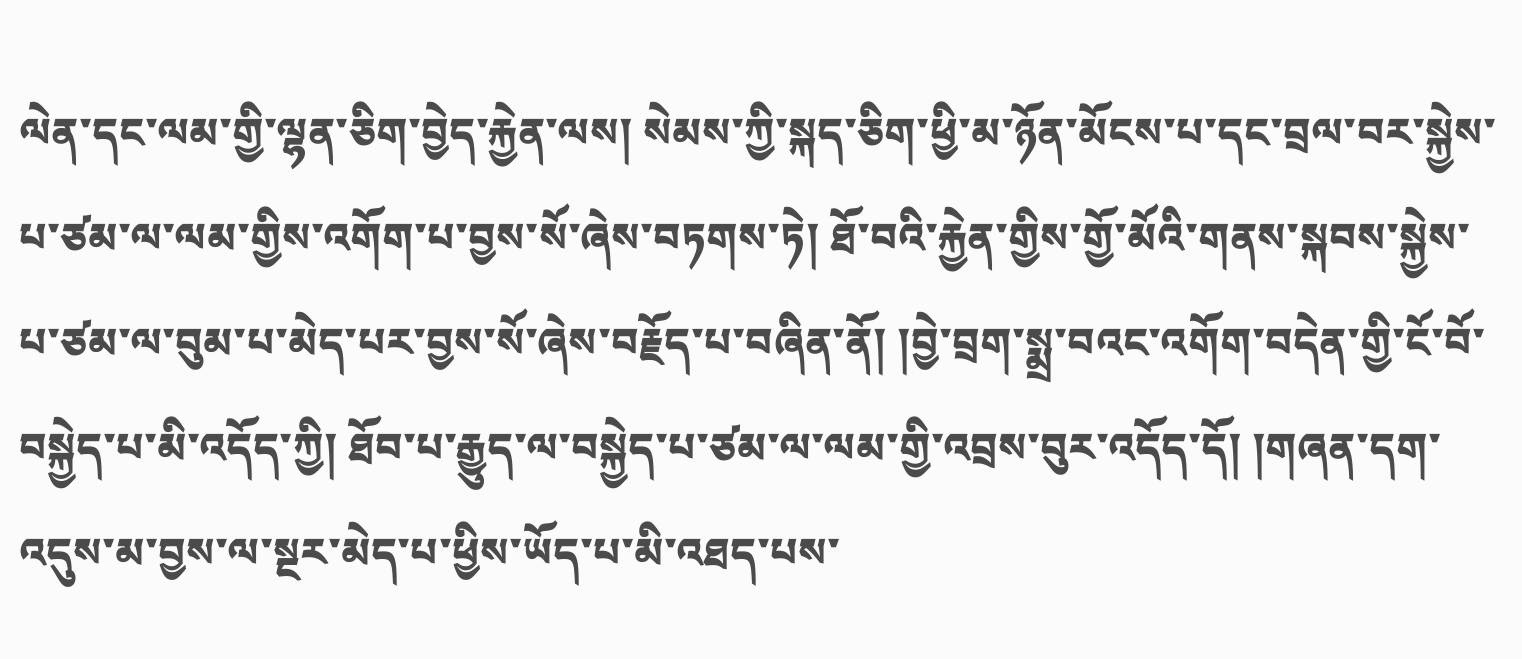ལེན་དང་ལམ་གྱི་ལྷན་ཅིག་བྱེད་རྐྱེན་ལས། སེམས་ཀྱི་སྐད་ཅིག་ཕྱི་མ་ཉོན་མོངས་པ་དང་བྲལ་བར་སྐྱེས་པ་ཙམ་ལ་ལམ་གྱིས་འགོག་པ་བྱས་སོ་ཞེས་བཏགས་ཏེ། ཐོ་བའི་རྐྱེན་གྱིས་གྱོ་མོའི་གནས་སྐབས་སྐྱེས་པ་ཙམ་ལ་བུམ་པ་མེད་པར་བྱས་སོ་ཞེས་བརྗོད་པ་བཞིན་ནོ། །བྱེ་བྲག་སྨྲ་བའང་འགོག་བདེན་གྱི་ངོ་བོ་བསྐྱེད་པ་མི་འདོད་ཀྱི། ཐོབ་པ་རྒྱུད་ལ་བསྐྱེད་པ་ཙམ་ལ་ལམ་གྱི་འབྲས་བུར་འདོད་དོ། །གཞན་དག་འདུས་མ་བྱས་ལ་སྔར་མེད་པ་ཕྱིས་ཡོད་པ་མི་འཐད་པས་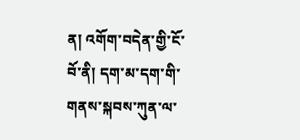ན། འགོག་བདེན་གྱི་ངོ་བོ་ནི། དག་མ་དག་གི་གནས་སྐབས་ཀུན་ལ་